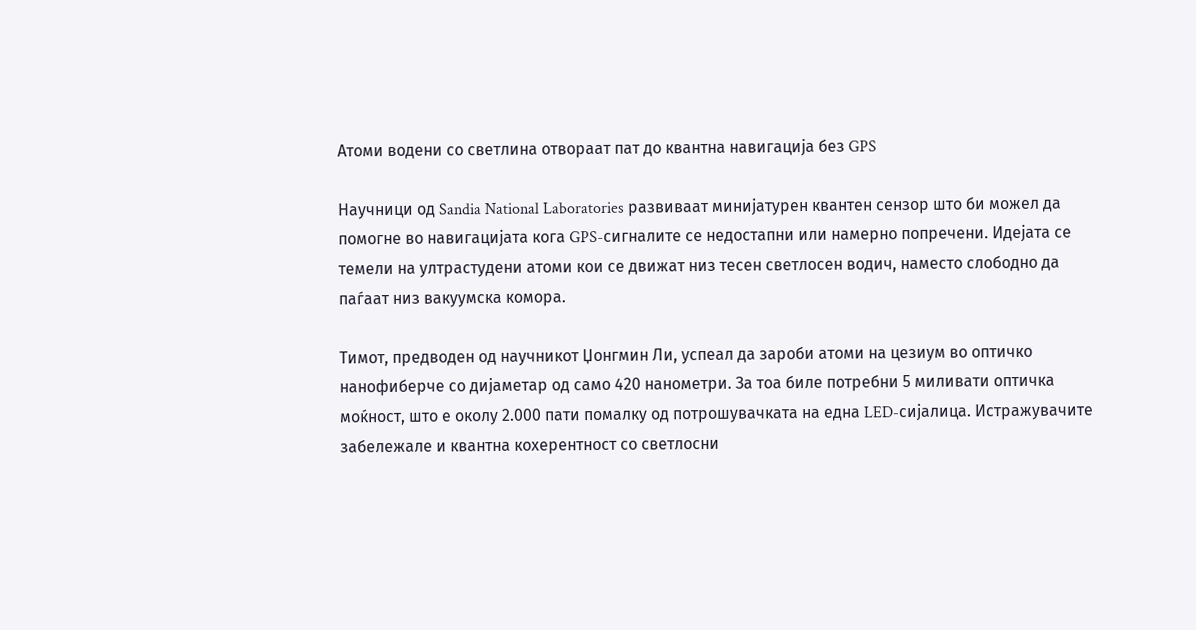Атоми водени со светлина отвораат пат до квантна навигација без GPS

Научници од Sandia National Laboratories развиваат минијатурен квантен сензор што би можел да помогне во навигацијата кога GPS-сигналите се недостапни или намерно попречени. Идејата се темели на ултрастудени атоми кои се движат низ тесен светлосен водич, наместо слободно да паѓаат низ вакуумска комора.

Тимот, предводен од научникот Џонгмин Ли, успеал да зароби атоми на цезиум во оптичко нанофиберче со дијаметар од само 420 нанометри. За тоа биле потребни 5 миливати оптичка моќност, што е околу 2.000 пати помалку од потрошувачката на една LED-сијалица. Истражувачите забележале и квантна кохерентност со светлосни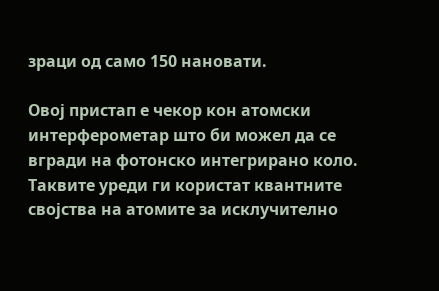зраци од само 150 нановати.

Овој пристап е чекор кон атомски интерферометар што би можел да се вгради на фотонско интегрирано коло. Таквите уреди ги користат квантните својства на атомите за исклучително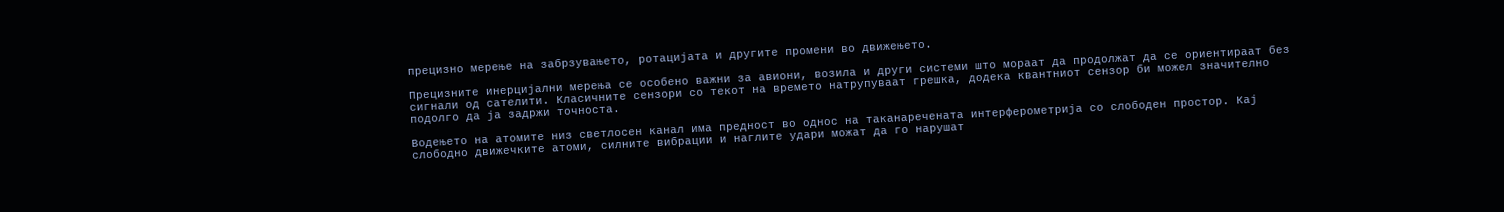прецизно мерење на забрзувањето, ротацијата и другите промени во движењето.

Прецизните инерцијални мерења се особено важни за авиони, возила и други системи што мораат да продолжат да се ориентираат без сигнали од сателити. Класичните сензори со текот на времето натрупуваат грешка, додека квантниот сензор би можел значително подолго да ја задржи точноста.

Водењето на атомите низ светлосен канал има предност во однос на таканаречената интерферометрија со слободен простор. Кај слободно движечките атоми, силните вибрации и наглите удари можат да го нарушат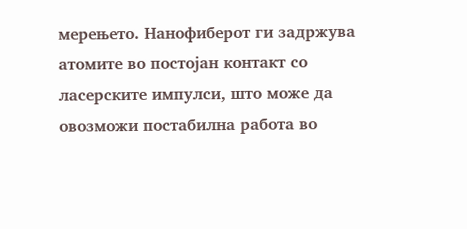мерењето. Нанофиберот ги задржува атомите во постојан контакт со ласерските импулси, што може да овозможи постабилна работа во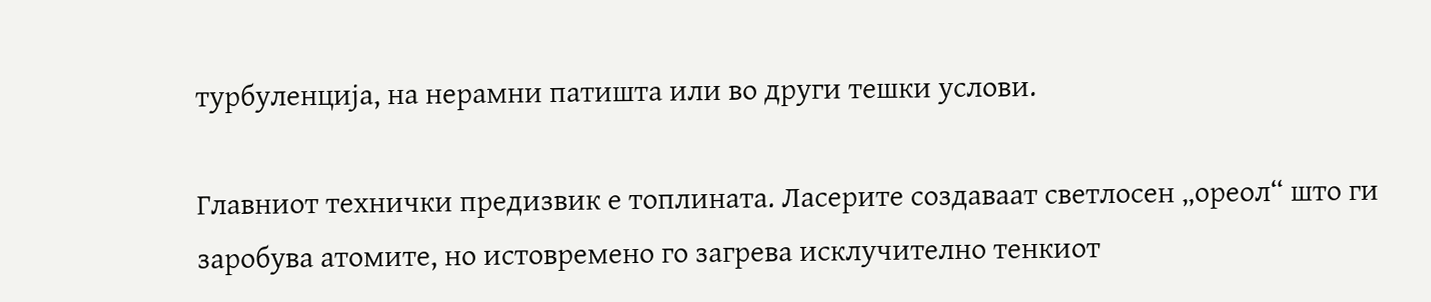турбуленција, на нерамни патишта или во други тешки услови.

Главниот технички предизвик е топлината. Ласерите создаваат светлосен „ореол“ што ги заробува атомите, но истовремено го загрева исклучително тенкиот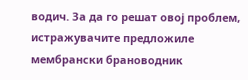водич. За да го решат овој проблем, истражувачите предложиле мембрански брановодник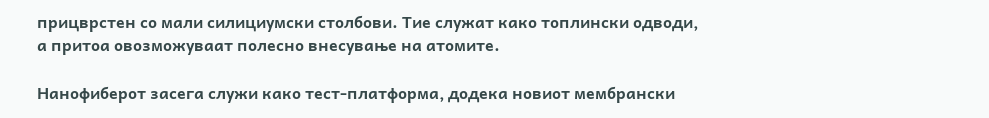прицврстен со мали силициумски столбови. Тие служат како топлински одводи, а притоа овозможуваат полесно внесување на атомите.

Нанофиберот засега служи како тест-платформа, додека новиот мембрански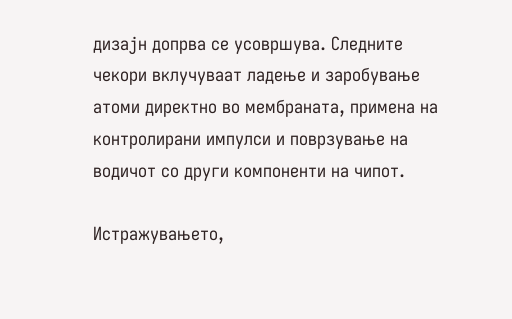дизајн допрва се усовршува. Следните чекори вклучуваат ладење и заробување атоми директно во мембраната, примена на контролирани импулси и поврзување на водичот со други компоненти на чипот.

Истражувањето,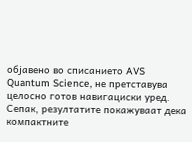објавено во списанието AVS Quantum Science, не претставува целосно готов навигациски уред. Сепак, резултатите покажуваат дека компактните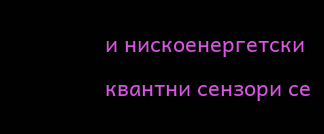и нискоенергетски квантни сензори се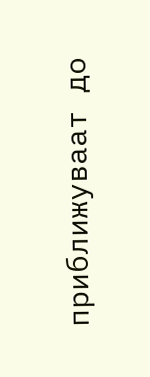приближуваат до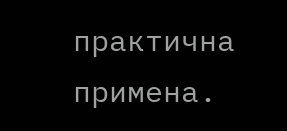практична примена.